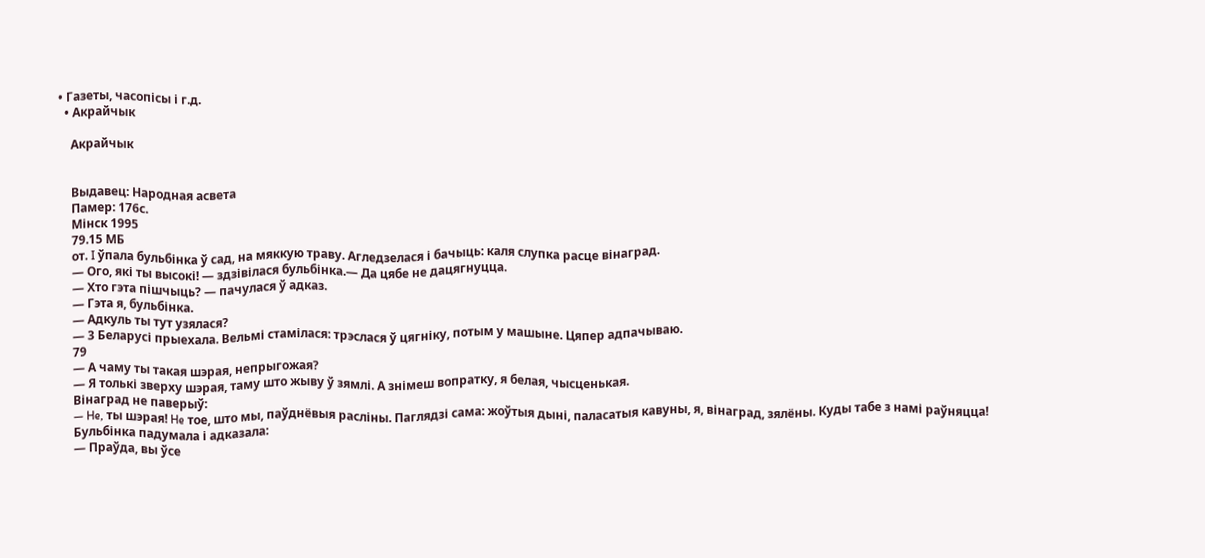• Газеты, часопісы і г.д.
  • Акрайчык

    Акрайчык


    Выдавец: Народная асвета
    Памер: 176с.
    Мінск 1995
    79.15 МБ
    от. I ўпала бульбінка ў сад, на мяккую траву. Агледзелася і бачыць: каля слупка расце вінаград.
    — Ого, які ты высокі! — здзівілася бульбінка.— Да цябе не дацягнуцца.
    — Хто гэта пішчыць? — пачулася ў адказ.
    — Гэта я, бульбінка.
    — Адкуль ты тут узялася?
    — 3 Беларусі прыехала. Вельмі стамілася: трэслася ў цягніку, потым у машыне. Цяпер адпачываю.
    79
    — А чаму ты такая шэрая, непрыгожая?
    — Я толькі зверху шэрая, таму што жыву ў зямлі. А знімеш вопратку, я белая, чысценькая.
    Вінаград не паверыў:
    — He, ты шэрая! He тое, што мы, паўднёвыя расліны. Паглядзі сама: жоўтыя дыні, паласатыя кавуны, я, вінаград, зялёны. Куды табе з намі раўняцца!
    Бульбінка падумала і адказала:
    — Праўда, вы ўсе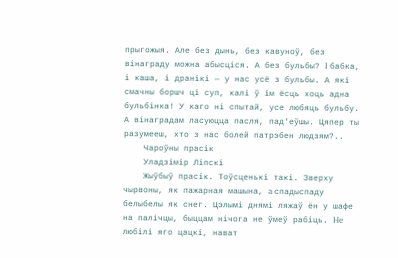прыгожыя. Але без дынь, без кавуноў, без вінаграду можна абысціся. А без бульбы? I бабка, і каша, і дранікі — у нас усё з бульбы. А які смачны боршч ці суп, калі ў ім ёсць хоць адна бульбінка! У каго ні спытай, усе любяць бульбу. А вінаградам ласуюцца пасля, пад'еўшы. Цяпер ты разумееш, хто з нас болей патрэбен людзям?..
    Чароўны прасік
    Уладзімір Ліпскі
    Жыўбыў прасік. Тоўсценькі такі. Зверху чырвоны, як пажарная машына, a спадыспаду белыбелы як снег. Цэлымі днямі ляжаў ён у шафе на палічцы, быццам нічога не ўмеў рабіць. He любілі яго цацкі, нават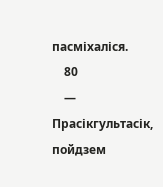пасміхаліся.
    80
    — Прасікгультасік, пойдзем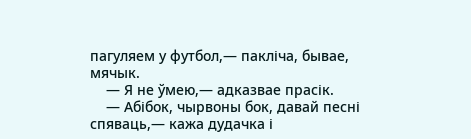пагуляем у футбол,— пакліча, бывае, мячык.
    — Я не ўмею,— адказвае прасік.
    — Абібок, чырвоны бок, давай песні спяваць,— кажа дудачка і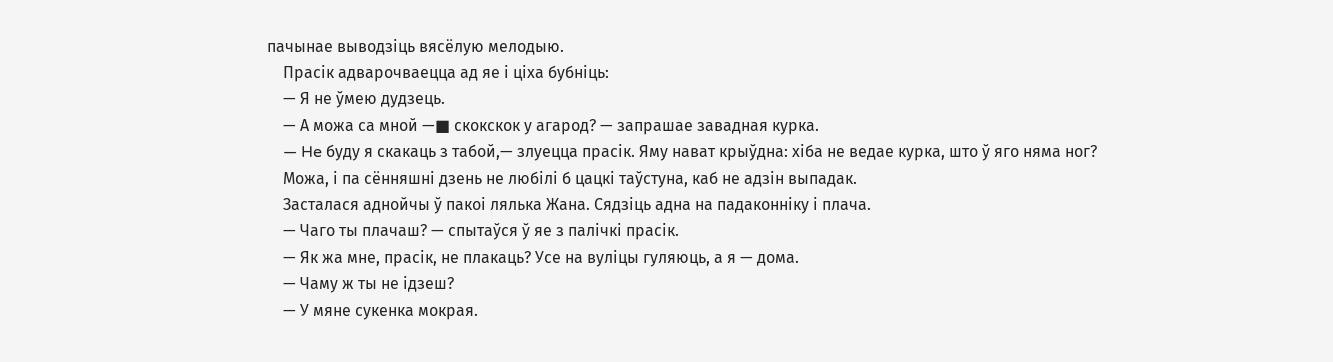пачынае выводзіць вясёлую мелодыю.
    Прасік адварочваецца ад яе і ціха бубніць:
    — Я не ўмею дудзець.
    — А можа са мной —■ скокскок у агарод? — запрашае завадная курка.
    — He буду я скакаць з табой,— злуецца прасік. Яму нават крыўдна: хіба не ведае курка, што ў яго няма ног?
    Можа, і па сённяшні дзень не любілі б цацкі таўстуна, каб не адзін выпадак.
    Засталася аднойчы ў пакоі лялька Жана. Сядзіць адна на падаконніку і плача.
    — Чаго ты плачаш? — спытаўся ў яе з палічкі прасік.
    — Як жа мне, прасік, не плакаць? Усе на вуліцы гуляюць, а я — дома.
    — Чаму ж ты не ідзеш?
    — У мяне сукенка мокрая.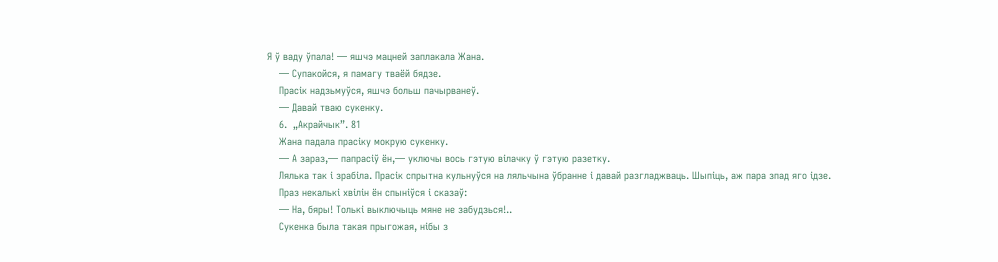Я ў ваду ўпала! — яшчэ мацней заплакала Жана.
    — Супакойся, я памагу тваёй бядзе.
    Прасік надзьмуўся, яшчэ больш пачырванеў.
    — Давай тваю сукенку.
    6.  „Акрайчык”. 81
    Жана падала прасіку мокрую сукенку.
    — А зараз,— папрасіў ён,— уключы вось гэтую вілачку ў гэтую разетку.
    Лялька так і зрабіла. Прасік спрытна кульнуўся на ляльчына ўбранне і давай разгладжваць. Шыпіць, аж пара зпад яго ідзе.
    Праз некалькі хвілін ён спыніўся і сказаў:
    — На, бяры! Толькі выключыць мяне не забудзься!..
    Сукенка была такая прыгожая, нібы з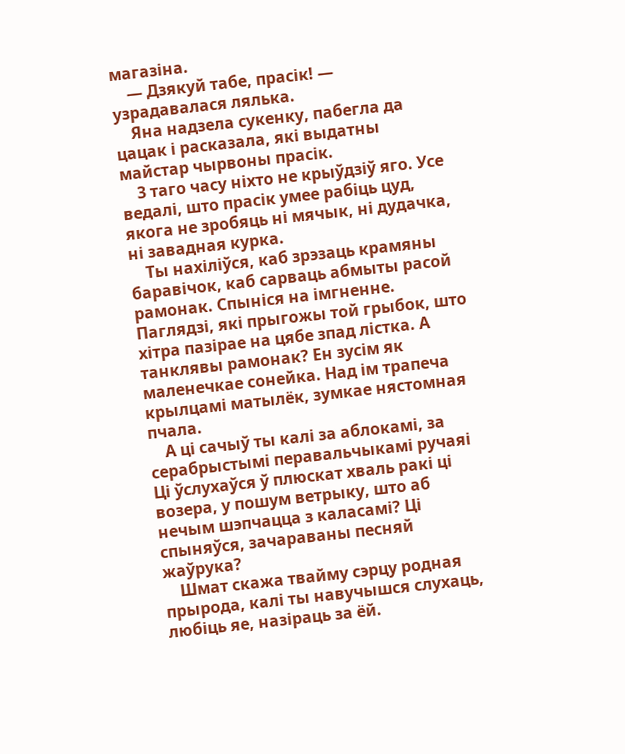магазіна.
    — Дзякуй табе, прасік! — узрадавалася лялька.
    Яна надзела сукенку, пабегла да цацак і расказала, які выдатны майстар чырвоны прасік.
    3 таго часу ніхто не крыўдзіў яго. Усе ведалі, што прасік умее рабіць цуд, якога не зробяць ні мячык, ні дудачка, ні завадная курка.
    Ты нахіліўся, каб зрэзаць крамяны баравічок, каб сарваць абмыты расой рамонак. Спыніся на імгненне. Паглядзі, які прыгожы той грыбок, што хітра пазірае на цябе зпад лістка. А танклявы рамонак? Ен зусім як маленечкае сонейка. Над ім трапеча крылцамі матылёк, зумкае нястомная пчала.
    А ці сачыў ты калі за аблокамі, за серабрыстымі перавальчыкамі ручаяі Ці ўслухаўся ў плюскат хваль ракі ці возера, у пошум ветрыку, што аб нечым шэпчацца з каласамі? Ці спыняўся, зачараваны песняй жаўрука?
    Шмат скажа твайму сэрцу родная прырода, калі ты навучышся слухаць, любіць яе, назіраць за ёй.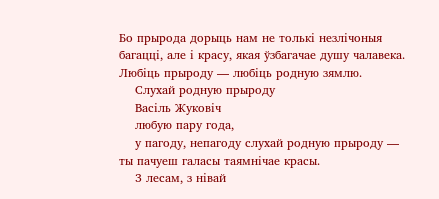Бо прырода дорыць нам не толькі незлічоныя багацці, але і красу, якая ўзбагачае душу чалавека. Любіць прыроду — любіць родную зямлю.
    Слухай родную прыроду
    Васіль Жуковіч
    любую пару года,
    у пагоду, непагоду слухай родную прыроду — ты пачуеш галасы таямнічае красы.
    3 лесам, з нівай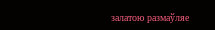залатою размаўляе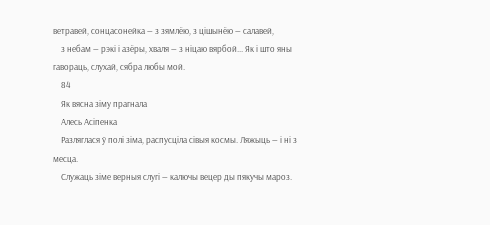ветравей, сонцасонейка — з зямлёю, з цішынёю — салавей,
    з небам — рэкі і азёры, хваля — з ніцаю вярбой... Як і што яны гавораць, слухай, сябра любы мой.
    84
    Як вясна зіму прагнала
    Алесь Асіпенка
    Разляглася ў полі зіма, распусціла сівыя космы. Ляжыць — і ні з месца.
    Служаць зіме верныя слугі — калючы вецер ды пякучы мароз.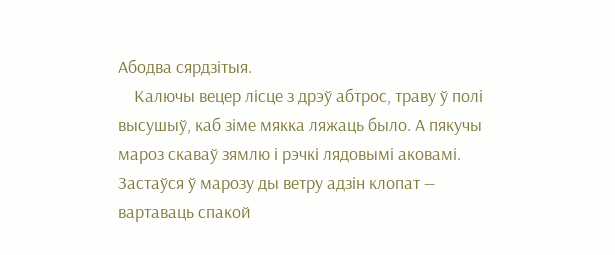Абодва сярдзітыя.
    Калючы вецер лісце з дрэў абтрос, траву ў полі высушыў, каб зіме мякка ляжаць было. А пякучы мароз скаваў зямлю і рэчкі лядовымі аковамі. Застаўся ў марозу ды ветру адзін клопат — вартаваць спакой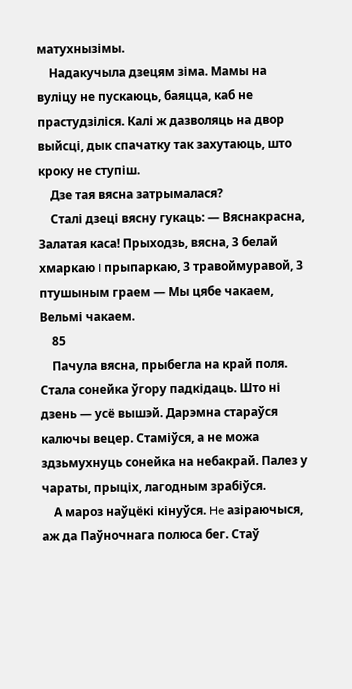матухнызімы.
    Надакучыла дзецям зіма. Мамы на вуліцу не пускаюць, баяцца, каб не прастудзіліся. Калі ж дазволяць на двор выйсці, дык спачатку так захутаюць, што кроку не ступіш.
    Дзе тая вясна затрымалася?
    Сталі дзеці вясну гукаць: — Вяснакрасна, Залатая каса! Прыходзь, вясна, 3 белай хмаркаю I прыпаркаю, 3 травоймуравой, 3 птушыным граем — Мы цябе чакаем, Вельмі чакаем.
    85
    Пачула вясна, прыбегла на край поля. Стала сонейка ўгору падкідаць. Што ні дзень — усё вышэй. Дарэмна стараўся калючы вецер. Стаміўся, а не можа здзьмухнуць сонейка на небакрай. Палез у чараты, прыціх, лагодным зрабіўся.
    А мароз наўцёкі кінуўся. He азіраючыся, аж да Паўночнага полюса бег. Стаў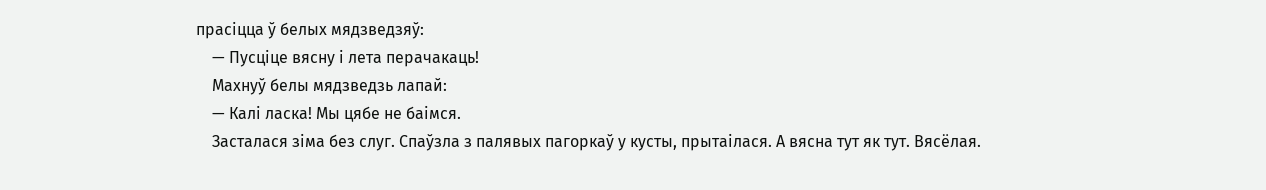прасіцца ў белых мядзведзяў:
    — Пусціце вясну і лета перачакаць!
    Махнуў белы мядзведзь лапай:
    — Калі ласка! Мы цябе не баімся.
    Засталася зіма без слуг. Спаўзла з палявых пагоркаў у кусты, прытаілася. А вясна тут як тут. Вясёлая.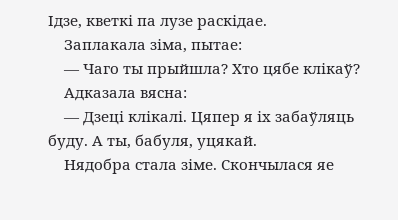Ідзе, кветкі па лузе раскідае.
    Заплакала зіма, пытае:
    — Чаго ты прыйшла? Хто цябе клікаў?
    Адказала вясна:
    — Дзеці клікалі. Цяпер я іх забаўляць буду. А ты, бабуля, уцякай.
    Нядобра стала зіме. Скончылася яе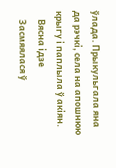ўлада. Прыкульгала яна да рэчкі, села на апошнюю крыгу і паплыла ў акіян.
    Вясна ідзе
    Засмяялася ў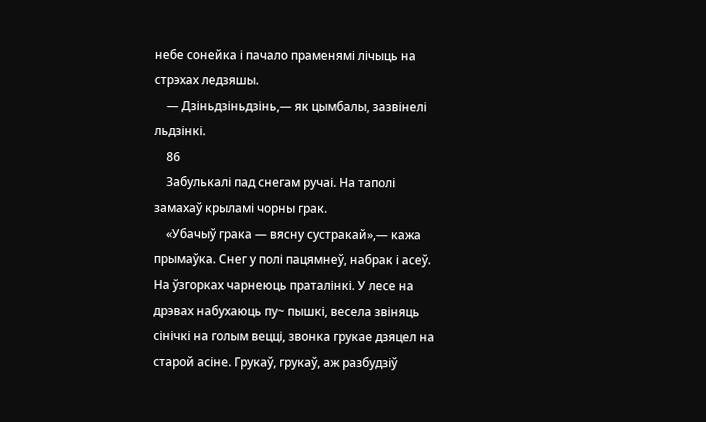небе сонейка і пачало праменямі лічыць на стрэхах ледзяшы.
    — Дзіньдзіньдзінь,— як цымбалы, зазвінелі льдзінкі.
    86
    Забулькалі пад снегам ручаі. На таполі замахаў крыламі чорны грак.
    «Убачыў грака — вясну сустракай»,— кажа прымаўка. Снег у полі пацямнеў, набрак і асеў. На ўзгорках чарнеюць праталінкі. У лесе на дрэвах набухаюць пу~ пышкі, весела звіняць сінічкі на голым вецці, звонка грукае дзяцел на старой асіне. Грукаў, грукаў, аж разбудзіў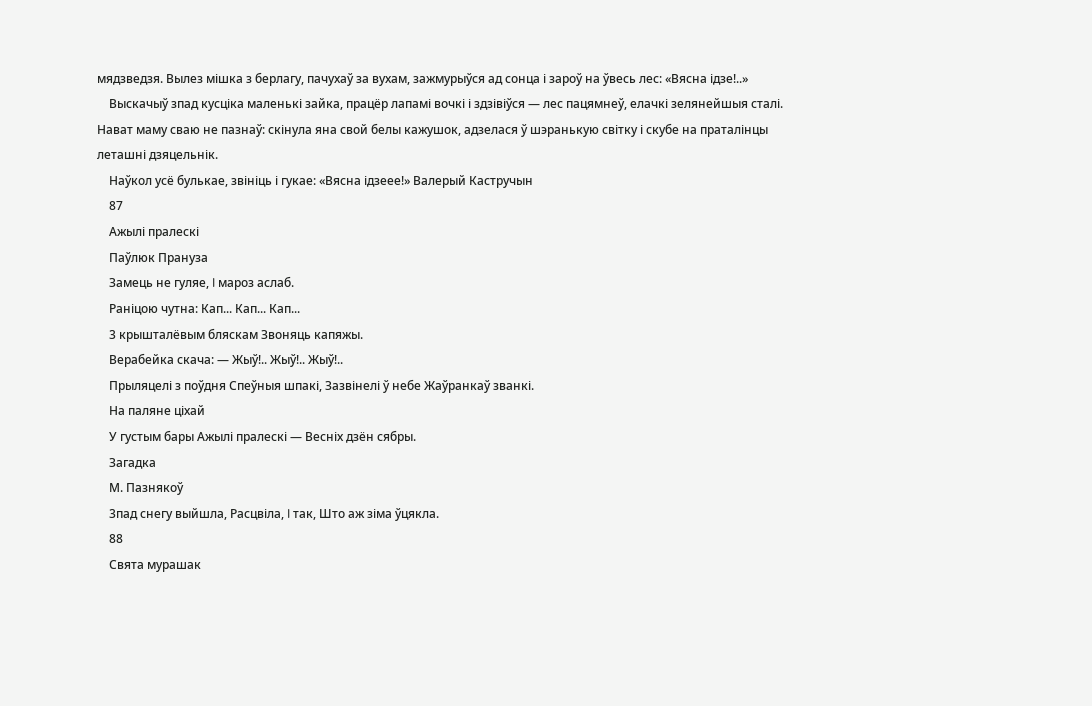мядзведзя. Вылез мішка з берлагу, пачухаў за вухам, зажмурыўся ад сонца і зароў на ўвесь лес: «Вясна ідзе!..»
    Выскачыў зпад кусціка маленькі зайка, працёр лапамі вочкі і здзівіўся — лес пацямнеў, елачкі зелянейшыя сталі. Нават маму сваю не пазнаў: скінула яна свой белы кажушок, адзелася ў шэранькую світку і скубе на праталінцы леташні дзяцельнік.
    Наўкол усё булькае, звініць і гукае: «Вясна ідзеее!» Валерый Кастручын
    87
    Ажылі пралескі
    Паўлюк Прануза
    Замець не гуляе, I мароз аслаб.
    Раніцою чутна: Кап... Кап... Кап...
    3 крышталёвым бляскам Звоняць капяжы.
    Верабейка скача: — Жыў!.. Жыў!.. Жыў!..
    Прыляцелі з поўдня Спеўныя шпакі, Зазвінелі ў небе Жаўранкаў званкі.
    На паляне ціхай
    У густым бары Ажылі пралескі — Весніх дзён сябры.
    Загадка
    М. Пазнякоў
    3пад снегу выйшла, Расцвіла, I так, Што аж зіма ўцякла.
    88
    Свята мурашак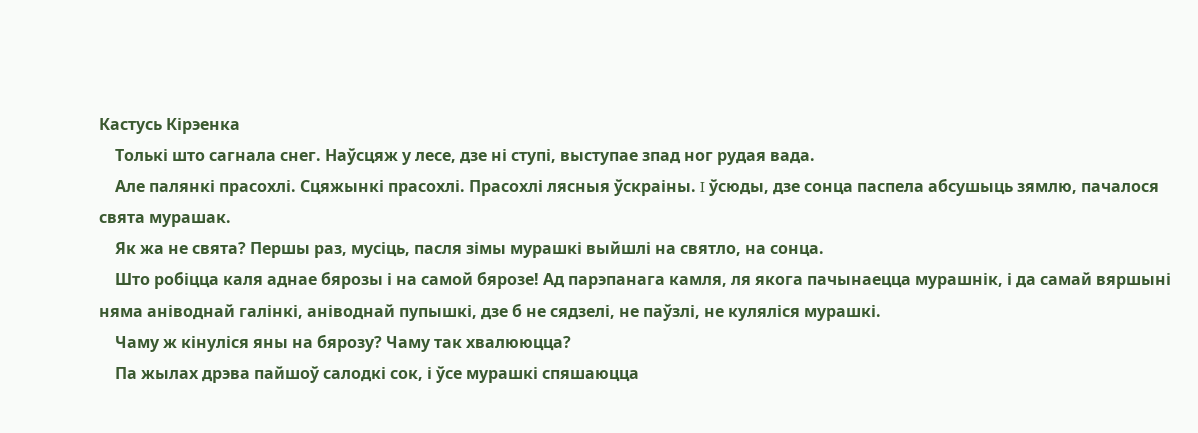Кастусь Кірэенка
    Толькі што сагнала снег. Наўсцяж у лесе, дзе ні ступі, выступае зпад ног рудая вада.
    Але палянкі прасохлі. Сцяжынкі прасохлі. Прасохлі лясныя ўскраіны. I ўсюды, дзе сонца паспела абсушыць зямлю, пачалося свята мурашак.
    Як жа не свята? Першы раз, мусіць, пасля зімы мурашкі выйшлі на святло, на сонца.
    Што робіцца каля аднае бярозы і на самой бярозе! Ад парэпанага камля, ля якога пачынаецца мурашнік, і да самай вяршыні няма аніводнай галінкі, аніводнай пупышкі, дзе б не сядзелі, не паўзлі, не куляліся мурашкі.
    Чаму ж кінуліся яны на бярозу? Чаму так хвалююцца?
    Па жылах дрэва пайшоў салодкі сок, і ўсе мурашкі спяшаюцца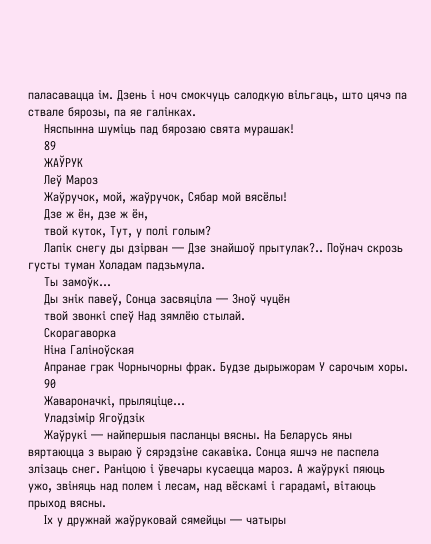паласавацца ім. Дзень і ноч смокчуць салодкую вільгаць, што цячэ па ствале бярозы, па яе галінках.
    Няспынна шуміць пад бярозаю свята мурашак!
    89
    ЖАЎРУК
    Леў Мароз
    Жаўручок, мой, жаўручок, Сябар мой вясёлы!
    Дзе ж ён, дзе ж ён,
    твой куток, Тут, у полі голым?
    Лапік снегу ды дзірван — Дзе знайшоў прытулак?.. Поўнач скрозь густы туман Холадам падзьмула.
    Ты замоўк...
    Ды знік павеў, Сонца засвяціла — Зноў чуцён
    твой звонкі спеў Над зямлёю стылай.
    Скорагаворка
    Ніна Галіноўская
    Апранае грак Чорнычорны фрак. Будзе дырыжорам У сарочым хоры.
    90
    Жавароначкі, прыляціце...
    Уладзімір Ягоўдзік
    Жаўрукі — найпершыя пасланцы вясны. На Беларусь яны вяртаюцца з выраю ў сярэдзіне сакавіка. Сонца яшчэ не паспела злізаць снег. Раніцою і ўвечары кусаецца мароз. А жаўрукі пяюць ужо, звіняць над полем і лесам, над вёскамі і гарадамі, вітаюць прыход вясны.
    Іх у дружнай жаўруковай сямейцы — чатыры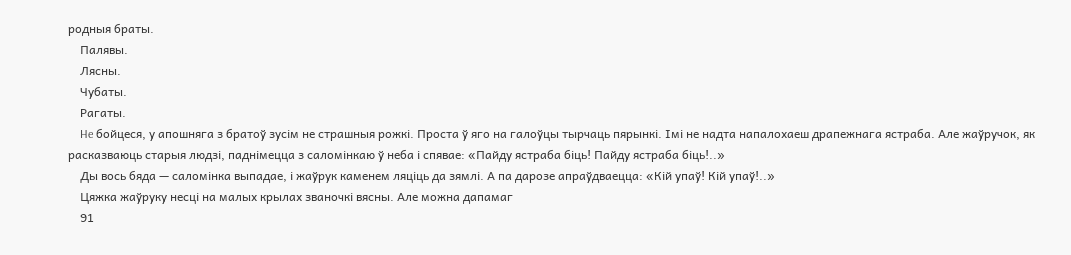родныя браты.
    Палявы.
    Лясны.
    Чубаты.
    Рагаты.
    He бойцеся, у апошняга з братоў зусім не страшныя рожкі. Проста ў яго на галоўцы тырчаць пярынкі. Імі не надта напалохаеш драпежнага ястраба. Але жаўручок, як расказваюць старыя людзі, паднімецца з саломінкаю ў неба і спявае: «Пайду ястраба біць! Пайду ястраба біць!..»
    Ды вось бяда — саломінка выпадае, і жаўрук каменем ляціць да зямлі. А па дарозе апраўдваецца: «Кій упаў! Кій упаў!..»
    Цяжка жаўруку несці на малых крылах званочкі вясны. Але можна дапамаг
    91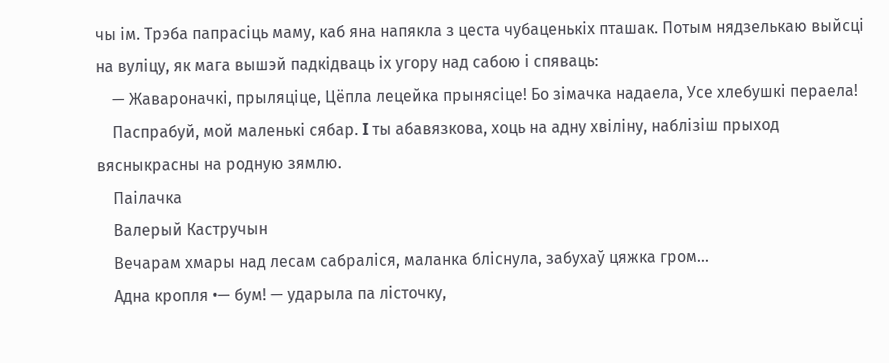чы ім. Трэба папрасіць маму, каб яна напякла з цеста чубаценькіх пташак. Потым нядзелькаю выйсці на вуліцу, як мага вышэй падкідваць іх угору над сабою і спяваць:
    — Жавароначкі, прыляціце, Цёпла лецейка прынясіце! Бо зімачка надаела, Усе хлебушкі пераела!
    Паспрабуй, мой маленькі сябар. I ты абавязкова, хоць на адну хвіліну, наблізіш прыход вясныкрасны на родную зямлю.
    Паілачка
    Валерый Кастручын
    Вечарам хмары над лесам сабраліся, маланка бліснула, забухаў цяжка гром...
    Адна кропля •— бум! — ударыла па лісточку,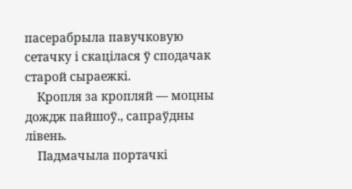пасерабрыла павучковую сетачку і скацілася ў сподачак старой сыраежкі.
    Кропля за кропляй — моцны дождж пайшоў., сапраўдны лівень.
    Падмачыла портачкі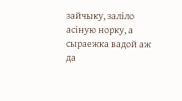зайчыку, заліло асіную норку, а сыраежка вадой аж да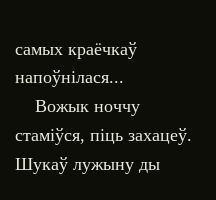самых краёчкаў напоўнілася...
    Вожык ноччу стаміўся, піць захацеў. Шукаў лужыну ды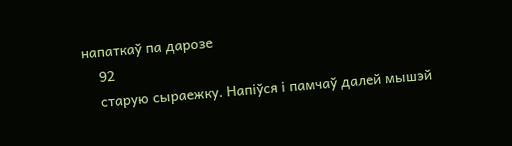напаткаў па дарозе
    92
    старую сыраежку. Напіўся і памчаў далей мышэй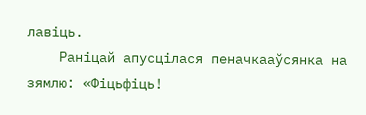лавіць.
    Раніцай апусцілася пеначкааўсянка на зямлю: «Фіцьфіць!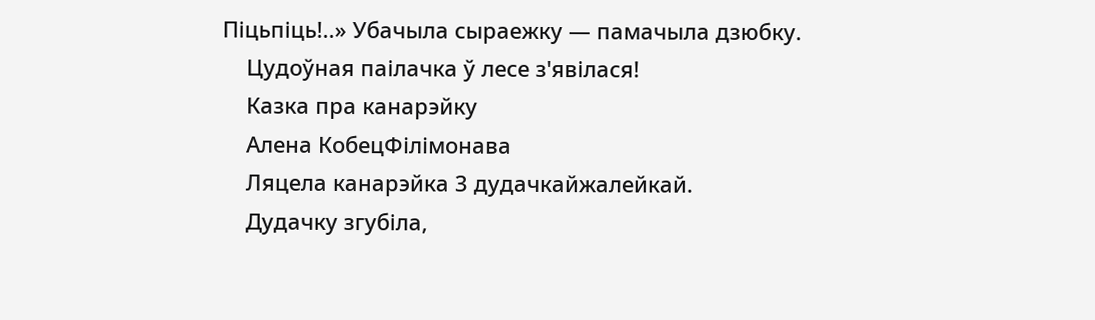Піцьпіць!..» Убачыла сыраежку — памачыла дзюбку.
    Цудоўная паілачка ў лесе з'явілася!
    Казка пра канарэйку
    Алена КобецФілімонава
    Ляцела канарэйка 3 дудачкайжалейкай.
    Дудачку згубіла,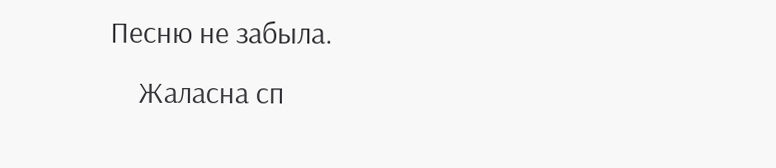Песню не забыла.
    Жаласна сп